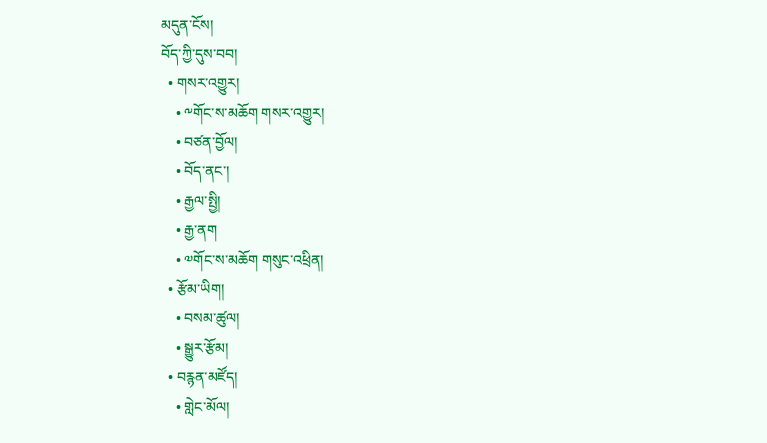མདུན་ངོས།
བོད་ཀྱི་དུས་བབ།
  • གསར་འགྱུར།
    • ༸གོང་ས་མཆོག གསར་འགྱུར།
    • བཙན་བྱོལ།
    • བོད་ནང་།
    • རྒྱལ་སྤྱི།
    • རྒྱ་ནག
    • ༧གོང་ས་མཆོག གསུང་འཕྲིན།
  • རྩོམ་ཡིག།
    • བསམ་ཚུལ།
    • སྒྱུར་རྩོམ།
  • བརྙན་མཛོད།
    • གླེང་མོལ།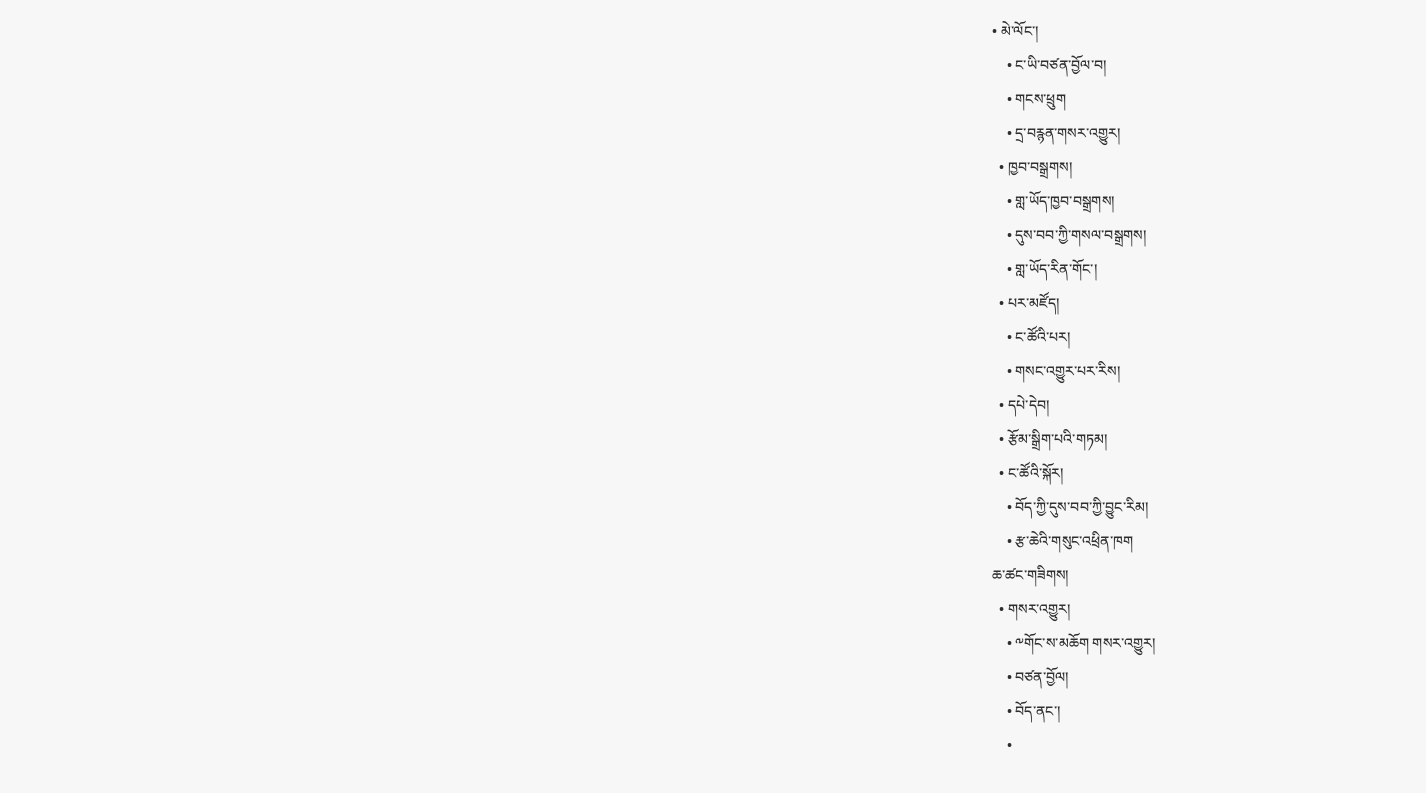• མེ་ལོང་།
    • ང་ཡི་བཙན་བྱོལ་བ།
    • གངས་ཕྲུག
    • དྲ་བརྙན་གསར་འགྱུར།
  • ཁྱབ་བསྒྲགས།
    • གླ་ཡོད་ཁྱབ་བསྒྲགས།
    • དུས་བབ་ཀྱི་གསལ་བསྒྲགས།
    • གླ་ཡོད་རིན་གོང་།
  • པར་མཛོད།
    • ང་ཚོའི་པར།
    • གསང་འགྱུར་པར་རིས།
  • དཔེ་དེབ།
  • རྩོམ་སྒྲིག་པའི་གཏམ།
  • ང་ཚོའི་སྐོར།
    • བོད་ཀྱི་དུས་བབ་ཀྱི་བྱུང་རིམ།
    • རྩ་ཆེའི་གསུང་འཕྲིན་ཁག
ཆ་ཚང་གཟིགས།
  • གསར་འགྱུར།
    • ༸གོང་ས་མཆོག གསར་འགྱུར།
    • བཙན་བྱོལ།
    • བོད་ནང་།
    •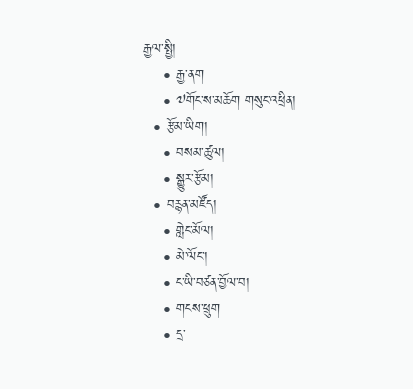རྒྱལ་སྤྱི།
    • རྒྱ་ནག
    • ༧གོང་ས་མཆོག གསུང་འཕྲིན།
  • རྩོམ་ཡིག།
    • བསམ་ཚུལ།
    • སྒྱུར་རྩོམ།
  • བརྙན་མཛོད།
    • གླེང་མོལ།
    • མེ་ལོང་།
    • ང་ཡི་བཙན་བྱོལ་བ།
    • གངས་ཕྲུག
    • དྲ་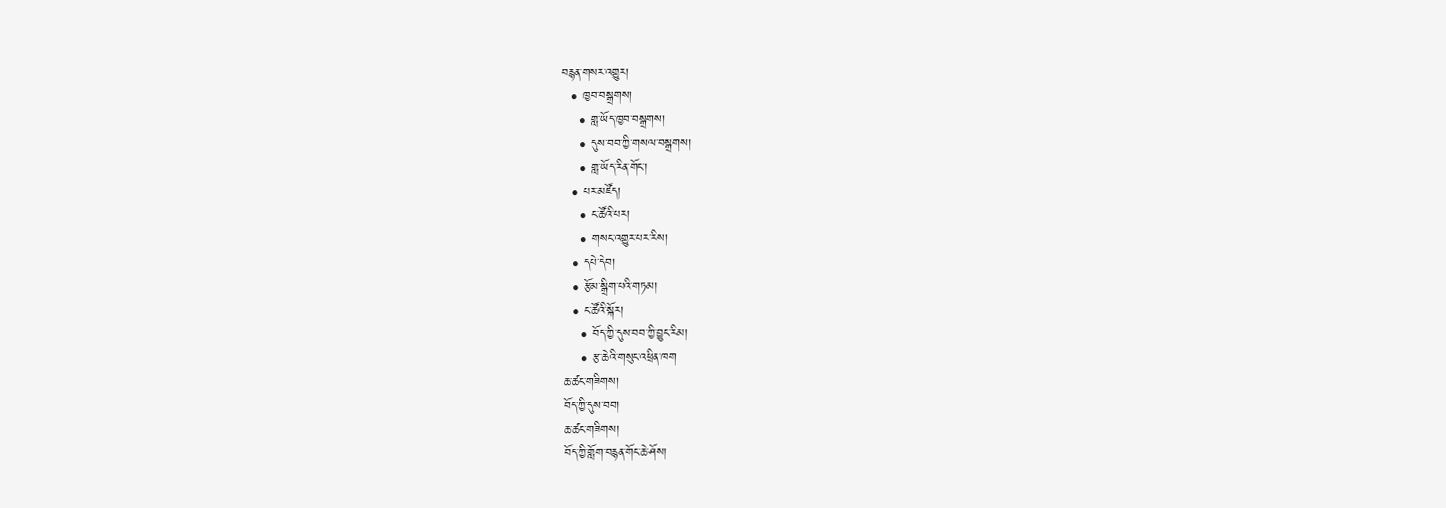བརྙན་གསར་འགྱུར།
  • ཁྱབ་བསྒྲགས།
    • གླ་ཡོད་ཁྱབ་བསྒྲགས།
    • དུས་བབ་ཀྱི་གསལ་བསྒྲགས།
    • གླ་ཡོད་རིན་གོང་།
  • པར་མཛོད།
    • ང་ཚོའི་པར།
    • གསང་འགྱུར་པར་རིས།
  • དཔེ་དེབ།
  • རྩོམ་སྒྲིག་པའི་གཏམ།
  • ང་ཚོའི་སྐོར།
    • བོད་ཀྱི་དུས་བབ་ཀྱི་བྱུང་རིམ།
    • རྩ་ཆེའི་གསུང་འཕྲིན་ཁག
ཆ་ཚང་གཟིགས།
བོད་ཀྱི་དུས་བབ།
ཆ་ཚང་གཟིགས།
བོད་ཀྱི་གློག་བརྙན་གོང་ཆེ་ཤོས།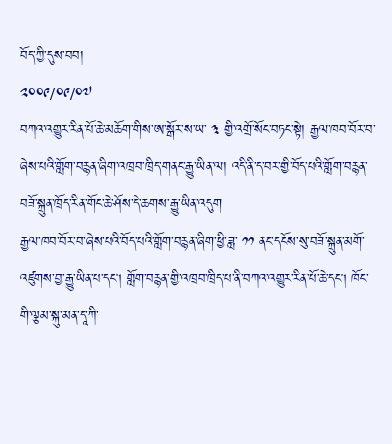བོད་ཀྱི་དུས་བབ།
༢༠༠༩/༠༩/༠༧
བཀའ་འགྱུར་རིན་པོ་ཆེ་མཆོག་གིས་ཨ་སྒོར་ས་ཡ་ ༣ གྱི་འགྲོ་སོང་བཏང་སྟེ། རྒྱལ་ཁབ་བོར་བ་ཞེས་པའི་གློག་བརྙན་ཞིག་འཁྲབ་ཁྲིད་གནང་རྒྱུ་ཡིན་ལ། འདི་ནི་ད་བར་གྱི་བོད་པའི་གློག་བརྙན་བཟོ་སྐྲུན་ཁྲོད་རིན་གོང་ཆེ་ཤོས་དེ་ཆགས་རྒྱུ་ཡིན་འདུག
རྒྱལ་ཁབ་བོར་བ་ཞེས་པའི་བོད་པའི་གློག་བརྙན་ཞིག་ཕྱི་ཟླ་ ༡༡ ནང་དངོས་སུ་བཟོ་སྐྲུན་མགོ་འཛུགས་བྱ་རྒྱུ་ཡིན་པ་དང། གློག་བརྙན་གྱི་འཁྲབ་ཁྲིད་པ་ནི་བཀའ་འགྱུར་རིན་པོ་ཆེ་དང། ཁོང་གི་ལྕམ་སྐུ་མན་དཱ་ཀི་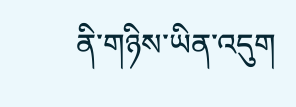ནི་གཉིས་ཡིན་འདུག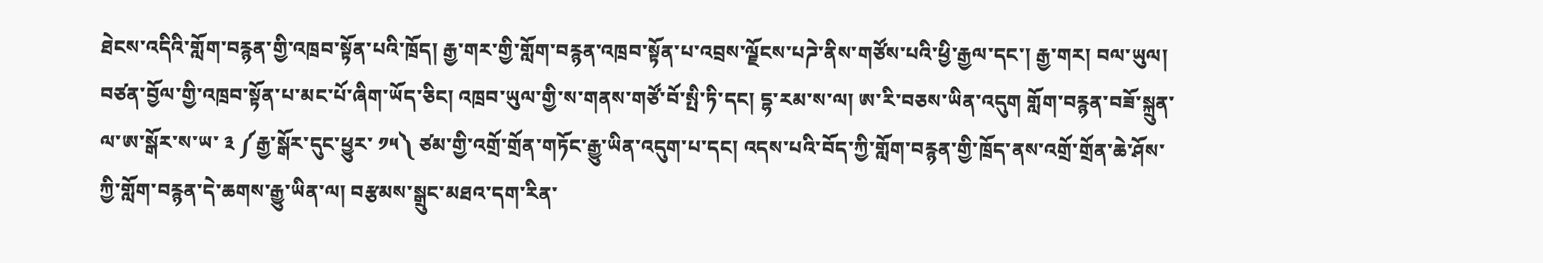ཐེངས་འདིའི་གློག་བརྙན་གྱི་འཁྲབ་སྟོན་པའི་ཁྲོད། རྒྱ་གར་གྱི་གློག་བརྙན་འཁྲབ་སྟོན་པ་འབྲས་ལྗོངས་པཌེ་ནིས་གཙོས་པའི་ཕྱི་རྒྱལ་དང་། རྒྱ་གར། བལ་ཡུལ། བཙན་བྱོལ་གྱི་འཁྲབ་སྟོན་པ་མང་པོ་ཞིག་ཡོད་ཅིང། འཁྲབ་ཡུལ་གྱི་ས་གནས་གཙོ་བོ་སྤི་ཏི་དང། དྷ་རམ་ས་ལ། ཨ་རི་བཅས་ཡིན་འདུག གློག་བརྙན་བཟོ་སྐྲུན་ལ་ཨ་སྒོར་ས་ཡ་ ༣ ༼རྒྱ་སྒོར་དུང་ཕྱུར་ ༡༥༽ ཙམ་གྱི་འགྲོ་གྲོན་གཏོང་རྒྱུ་ཡིན་འདུག་པ་དང། འདས་པའི་བོད་ཀྱི་གློག་བརྙན་གྱི་ཁྲོད་ནས་འགྲོ་གྲོན་ཆེ་ཤོས་ཀྱི་གློག་བརྙན་དེ་ཆགས་རྒྱུ་ཡིན་ལ། བརྩམས་སྒྲུང་མཐའ་དག་རིན་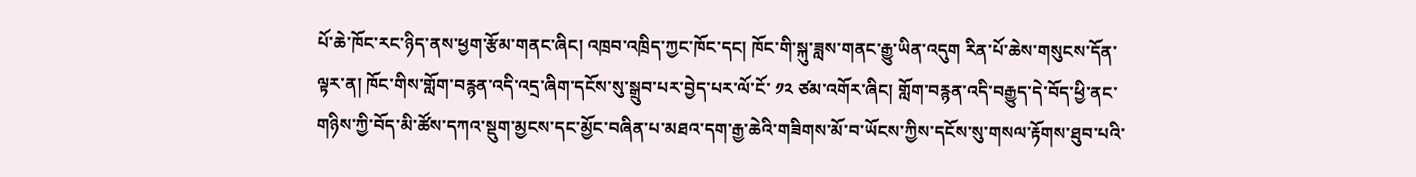པོ་ཆེ་ཁོང་རང་ཉིད་ནས་ཕྱག་རྩོམ་གནང་ཞིང། འཁྲབ་འཁྲིད་ཀྱང་ཁོང་དང། ཁོང་གི་སྐུ་ཟླས་གནང་རྒྱུ་ཡིན་འདུག རིན་པོ་ཆེས་གསུངས་དོན་ལྟར་ན། ཁོང་གིས་གློག་བརྙན་འདི་འདྲ་ཞིག་དངོས་སུ་སྒྲུབ་པར་བྱེད་པར་ལོ་ངོ་ ༡༢ ཙམ་འགོར་ཞིང། གློག་བརྙན་འདི་བརྒྱུད་དེ་བོད་ཕྱི་ནང་གཉིས་ཀྱི་བོད་མི་ཚོས་དཀའ་སྡུག་མྱངས་དང་མྱོང་བཞིན་པ་མཐའ་དག་རྒྱ་ཆེའི་གཟིགས་མོ་བ་ཡོངས་ཀྱིས་དངོས་སུ་གསལ་རྟོགས་ཐུབ་པའི་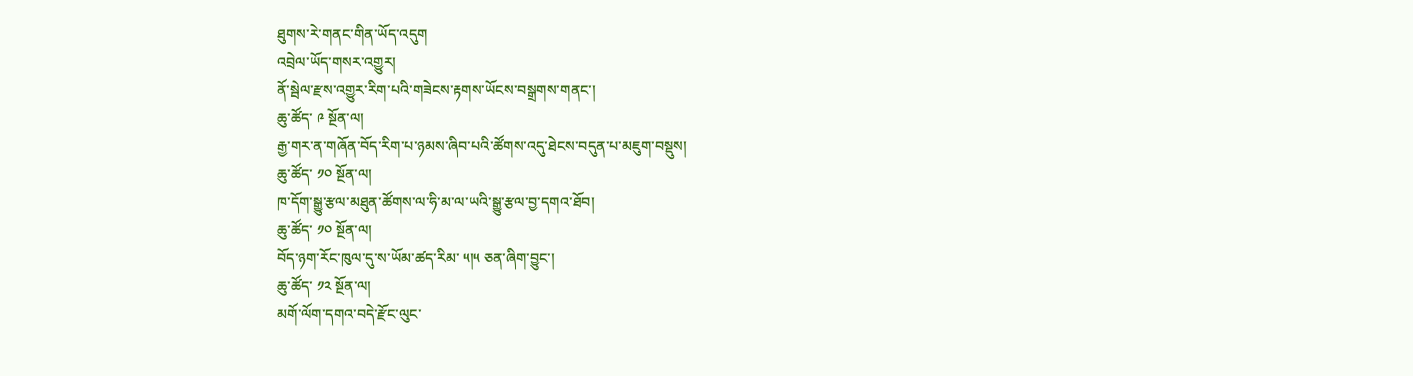ཐུགས་རེ་གནང་གིན་ཡོད་འདུག
འབྲེལ་ཡོད་གསར་འགྱུར།
ནོ་སྦེལ་རྫས་འགྱུར་རིག་པའི་གཟེངས་རྟགས་ཡོངས་བསྒྲགས་གནང་།
ཆུ་ཚོད་ ༩ སྔོན་ལ།
རྒྱ་གར་ན་གཞོན་བོད་རིག་པ་ཉམས་ཞིབ་པའི་ཚོགས་འདུ་ཐེངས་བདུན་པ་མཇུག་བསྡུས།
ཆུ་ཚོད་ ༡༠ སྔོན་ལ།
ཁ་དོག་སྒྱུ་རྩལ་མཐུན་ཚོགས་ལ་ཧི་མ་ལ་ཡའི་སྒྱུ་རྩལ་བྱ་དགའ་ཐོབ།
ཆུ་ཚོད་ ༡༠ སྔོན་ལ།
བོད་ཉག་རོང་ཁུལ་དུ་ས་ཡོམ་ཚད་རིམ་ ༥།༥ ཅན་ཞིག་བྱུང་།
ཆུ་ཚོད་ ༡༢ སྔོན་ལ།
མགོ་ལོག་དགའ་བདེ་རྫོང་ལུང་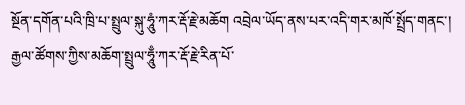སྔོན་དགོན་པའི་ཁྲི་པ་སྤྲུལ་སྐུ་ཧཱུཾ་ཀར་རྡོ་རྗེ་མཆོག འབྲེལ་ཡོད་ནས་པར་འདི་གར་མཁོ་སྤྲོད་གནང་།
རྒྱལ་ཚོགས་ཀྱིས་མཆོག་སྤྲུལ་ཧཱུྃ་ཀར་རྡོ་རྗེ་རིན་པོ་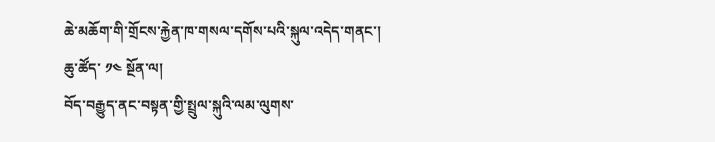ཆེ་མཆོག་གི་གྲོངས་རྐྱེན་ཁ་གསལ་དགོས་པའི་སྐུལ་འདེད་གནང་།
ཆུ་ཚོད་ ༡༤ སྔོན་ལ།
བོད་བརྒྱུད་ནང་བསྟན་གྱི་སྤྲུལ་སྐུའི་ལམ་ལུགས་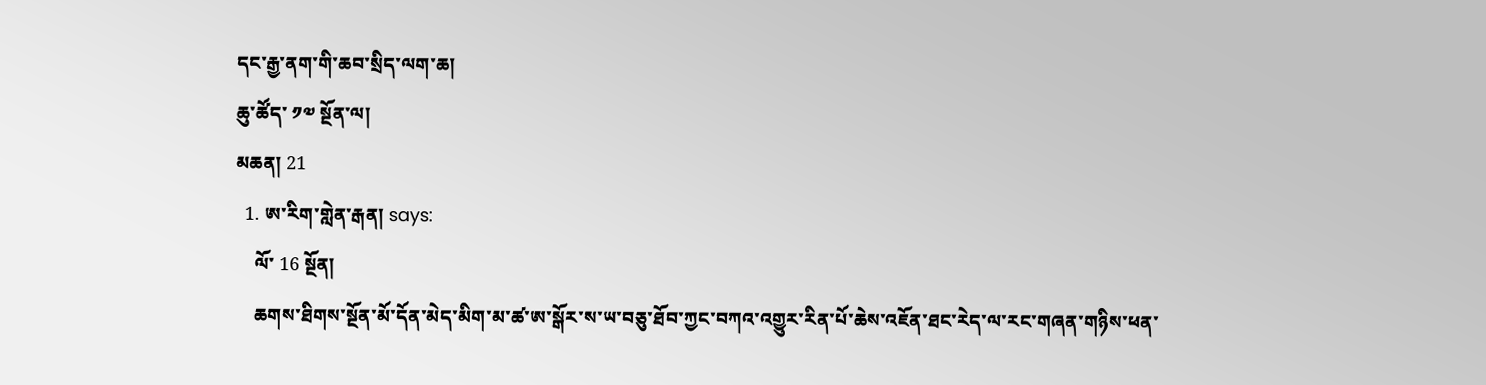དང་རྒྱ་ནག་གི་ཆབ་སྲིད་ལག་ཆ།
ཆུ་ཚོད་ ༡༧ སྔོན་ལ།
མཆན། 21
  1. ཨ་རིག་གླེན་རྒན། says:
    ལོ་ 16 སྔོན།
    ཆགས་ཐིགས་སྔོན་མོ་དོན་མེད་མིག་མ་ཚ་ཨ་སྒོར་ས་ཡ་བཅུ་ཐོབ་ཀྱང་བཀའ་འགྱུར་རིན་པོ་ཆེས་འཇོན་ཐང་རེད་ལ་རང་གཞན་གཉིས་ཕན་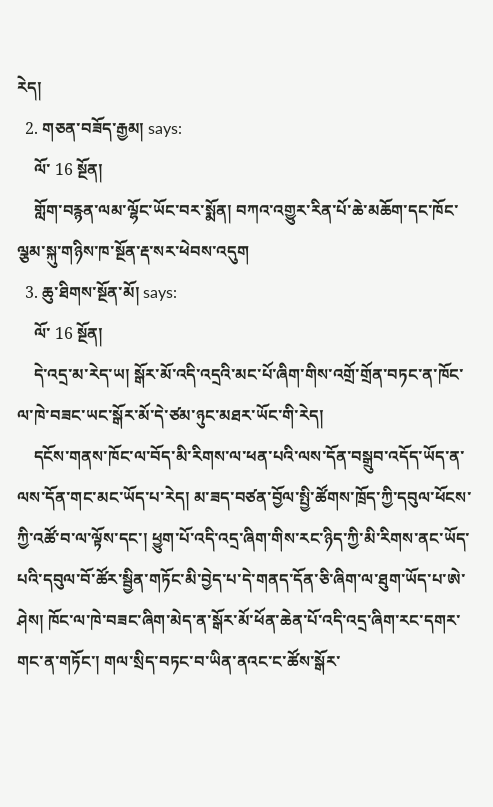རེད།
  2. གཅན་བཟོད་རྒྱམ། says:
    ལོ་ 16 སྔོན།
    གློག་བརྙན་ལམ་ལྷོང་ཡོང་བར་སྨོན། བཀའ་འགྱུར་རིན་པོ་ཆེ་མཆོག་དང་ཁོང་ལྕམ་སྐུ་གཉིས་ཁ་སྔོན་རྡ་སར་ཕེབས་འདུག
  3. ཆུ་ཐིགས་སྔོན་མོ། says:
    ལོ་ 16 སྔོན།
    དེ་འདྲ་མ་རེད་ཡ། སྒོར་མོ་འདི་འདྲའི་མང་པོ་ཞིག་གིས་འགྲོ་གྲོན་བཏང་ན་ཁོང་ལ་ཁེ་བཟང་ཡང་སྒོར་མོ་དེ་ཙམ་ཉུང་མཐར་ཡོང་གི་རེད།
    དངོས་གནས་ཁོང་ལ་བོད་མི་རིགས་ལ་ཕན་པའི་ལས་དོན་བསྒྲུབ་འདོད་ཡོད་ན་ལས་དོན་གང་མང་ཡོད་པ་རེད། མ་ཟད་བཙན་བྱོལ་སྤྱི་ཚོགས་ཁྲོད་ཀྱི་དབུལ་ཕོངས་ཀྱི་འཚོ་བ་ལ་ལྟོས་དང་། ཕྱུག་པོ་འདི་འདྲ་ཞིག་གིས་རང་ཉིད་ཀྱི་མི་རིགས་ནང་ཡོད་པའི་དབུལ་བོ་ཚོར་སྦྱིན་གཏོང་མི་བྱེད་པ་དེ་གནད་དོན་ཅི་ཞིག་ལ་ཐུག་ཡོད་པ་ཨེ་ཤེས། ཁོང་ལ་ཁེ་བཟང་ཞིག་མེད་ན་སྒོར་མོ་ཕོན་ཆེན་པོ་འདི་འདྲ་ཞིག་རང་དགར་གང་ན་གཏོང་། གལ་སྲིད་བཏང་བ་ཡིན་ནའང་ང་ཚོས་སྒོར་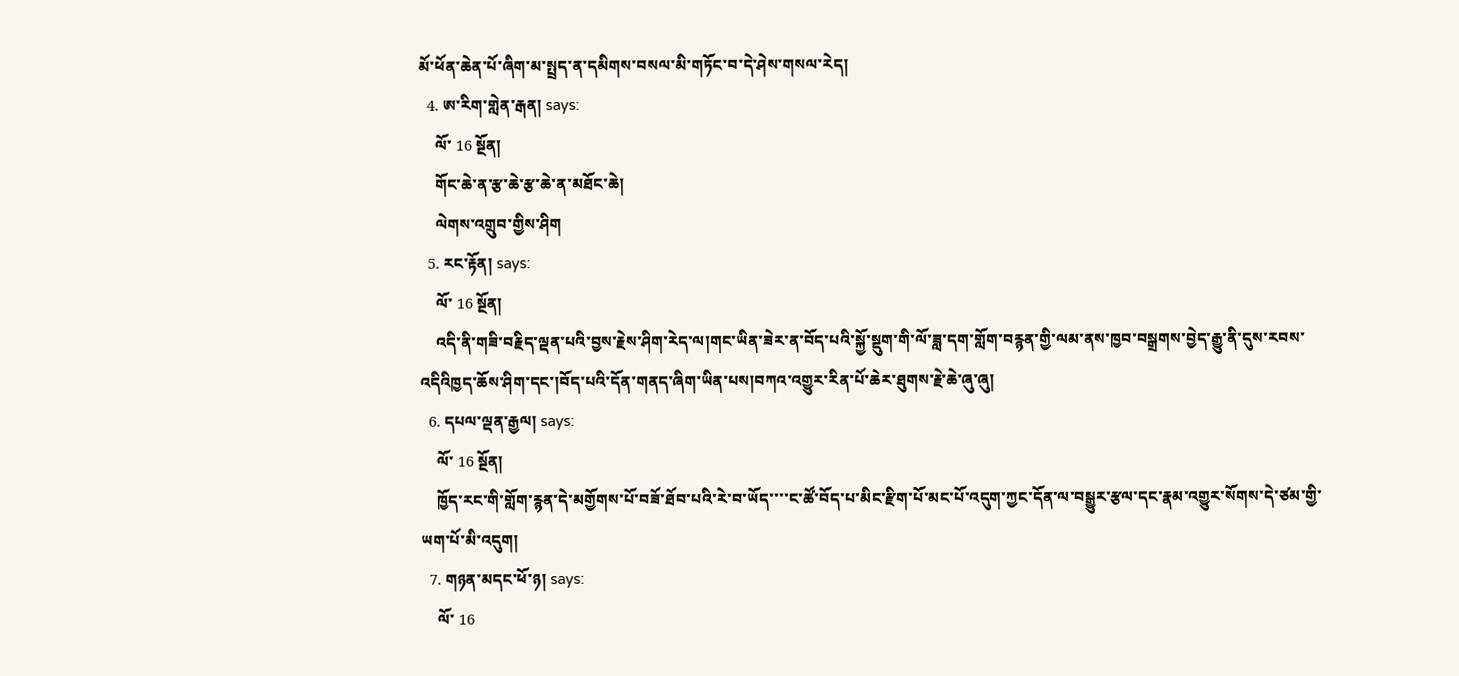མོ་ཕོན་ཆེན་པོ་ཞིག་མ་སྤྲད་ན་དམིགས་བསལ་མི་གཏོང་བ་དེ་ཤེས་གསལ་རེད།
  4. ཨ་རིག་གླེན་རྒན། says:
    ལོ་ 16 སྔོན།
    གོང་ཆེ་ན་རྩ་ཆེ་རྩ་ཆེ་ན་མཐོང་ཆེ།
    ལེགས་འགྲུབ་གྱིས་ཤིག
  5. རང་རྟོན། says:
    ལོ་ 16 སྔོན།
    འདི་ནི་གཟི་བརྗིད་ལྡན་པའི་བྱས་རྗེས་ཤིག་རེད་ལ།གང་ཡིན་ཟེར་ན་བོད་པའི་སྐྱོ་སྡུག་གི་ལོ་ཟླ་དག་གློག་བརྙན་གྱི་ལམ་ནས་ཁྱབ་བསྒྲགས་བྱེད་རྒྱུ་ནི་དུས་རབས་འདིའིཁྱད་ཆོས་ཤིག་དང་།བོད་པའི་དོན་གནད་ཞིག་ཡིན་པས།བཀའ་འགྱུར་རིན་པོ་ཆེར་ཐུགས་རྗེ་ཆེ་ཞུ་ཞུ།
  6. དཔལ་ལྡན་རྒྱལ། says:
    ལོ་ 16 སྔོན།
    ཁྱོད་རང་གི་གློག་རྙན་དེ་མགྱོགས་པོ་བཟོ་ཐོབ་པའི་རེ་བ་ཡོད་་་་ང་ཚོ་བོད་པ་མིང་རྫིག་པོ་མང་པོ་འདུག་ཀྱང་དོན་ལ་བསྒྱུར་རྩལ་དང་རྣམ་འགྱུར་སོགས་དེ་ཙམ་གྱི་ཡག་པོ་མི་འདུག།
  7. གཉན་མདང་ཕོ་ཉ། says:
    ལོ་ 16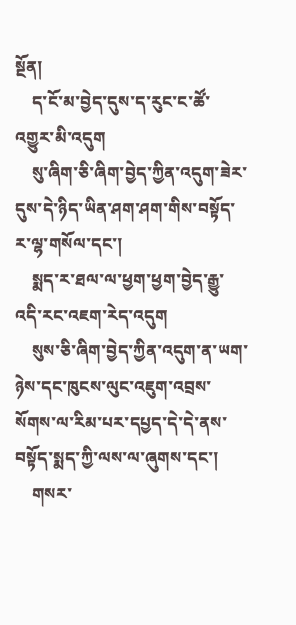སྔོན།
    ད་ངོ་མ་བྱེད་དུས་ད་རུང་ང་ཚོ་འགྱུར་མི་འདུག
    སུ་ཞིག་ཅི་ཞིག་བྱེད་ཀྱིན་འདུག་ཟེར་དུས་དེ་ཉིད་ཡིན་ཤག་ཤག་གིས་བསྟོད་ར་ལྷ་གསོལ་དང་།
    སྨད་ར་ཐལ་ལ་ཕྱག་ཕྱག་བྱེད་རྒྱུ་འདི་རང་འཇག་རེད་འདུག
    སུས་ཅི་ཞིག་བྱེད་ཀྱིན་འདུག་ན་ཡག་ཉེས་དང་ཁུངས་ལུང་འཇུག་འབྲས་སོགས་ལ་རིམ་པར་དཔྱད་དེ་དེ་ནས་བསྟོད་སྨད་ཀྱི་ལས་ལ་ཞུགས་དང་།
    གསར་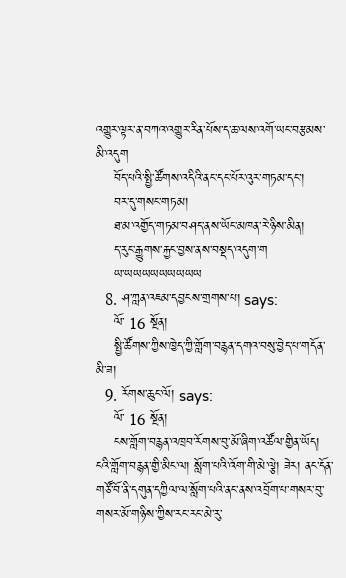འགྱུར་ལྟར་ན་བཀའ་འགྱུར་རིན་པོས་ད་ཆ་ལས་འགོ་ཡང་བརྩམས་མི་འདུག
    བོད་པའི་སྤྱི་ཚོགས་འདིའི་ནང་དང་པོར་འུར་གཏམ་དང་།
    བར་དུ་གསང་གཏམ།
    ཐ་མ་འགྱོད་གཏམ་བཤད་ནས་ཡོང་མཁན་རེ་ཉིས་མིན།
    ད་རུང་རྒྱུགས་རྐྱང་བྱས་ནས་བསྡད་འདུག་ག
    ཡ་ཡཡཡཡཡཡཡཡཡ
  8. ཤ་ཀླན་འཇམ་དབྱངས་གྲགས་པ། says:
    ལོ་ 16 སྔོན།
    སྤྱི་ཚོགས་ཀྱིས་ཁྱེད་ཀྱི་གློག་བརྙན་དགའ་བསུ་བྱེད་པ་གདོན་མི་ཟ།
  9. རོགས་ཆུང་ལོ། says:
    ལོ་ 16 སྔོན།
    ངས་གློག་བརྙན་འཁྲབ་རོགས་བུ་མོ་ཞིག་འཚོལ་གྱིན་ཡོད། ངའི་གློག་བརྙན་གྱི་མིང་ལ། སློག་པའི་འོག་གི་མེ་ལྕེ། ཟེར། ནང་དོན་གཙོ་བོ་ནི་དགུན་དཀྱིལ་ལ་སློག་པའི་ནང་ནས་འབྲོག་པ་གསར་བུ་གསར་མོ་གཉིས་ཀྱིས་རང་རང་མེ་རུ་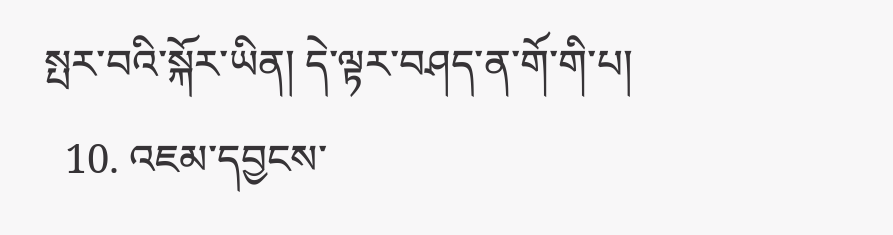སྤར་བའི་སྐོར་ཡིན། དེ་ལྟར་བཤད་ན་གོ་གི་པ།
  10. འཇམ་དབྱངས་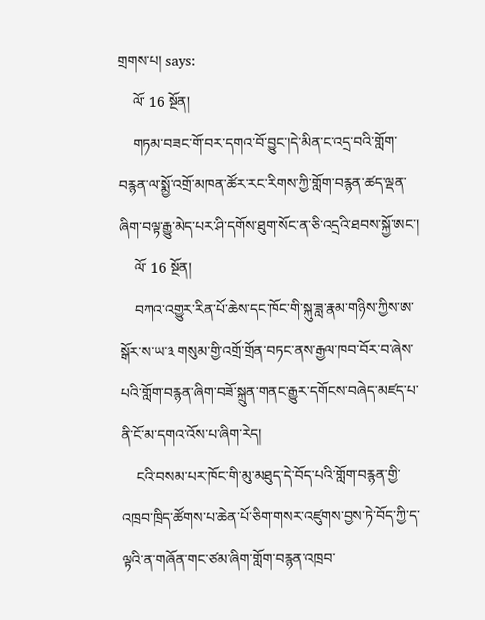གྲགས་པ། says:
    ལོ་ 16 སྔོན།
    གཏམ་བཟང་གོ་བར་དགའ་བོ་བྱུང་།དེ་མིན་ང་འདྲ་བའི་གློག་བརྙན་ལ་སྨྱོ་འགྲོ་མཁན་ཚོར་རང་རིགས་ཀྱི་གློག་བརྙན་ཚད་ལྡན་ཞིག་བལྟ་རྒྱུ་མེད་པར་ཤི་དགོས་ཐུག་སོང་ན་ཅི་འདྲའི་ཐབས་སྐྱོ་ཨང་།
    ལོ་ 16 སྔོན།
    བཀའ་འགྱུར་རིན་པོ་ཆེས་དང་ཁོང་གི་སྐུ་ཟླ་རྣམ་གཉིས་ཀྱིས་ཨ་སྒོར་ས་ཡ་༣ གསུམ་གྱི་འགྲོ་གྲོན་བཏང་ནས་རྒྱལ་ཁབ་བོར་བ་ཞེས་པའི་གློག་བརྙན་ཞིག་བཟོ་སྐྲུན་གནང་རྒྱུར་དགོངས་བཞེད་མཛད་པ་ནི་ངོ་མ་དགའ་འོས་པ་ཞིག་རེད།
    ངའི་བསམ་པར་ཁོང་གི་མུ་མཐུད་དེ་བོད་པའི་གློག་བརྙན་གྱི་འཁྲབ་ཁྲིད་ཚོགས་པ་ཆེན་པོ་ཅིག་གསར་འཛུགས་བྱས་ཏེ་བོད་ཀྱི་ད་ལྟའི་ན་གཞོན་གང་ཙམ་ཞིག་གློག་བརྙན་འཁྲབ་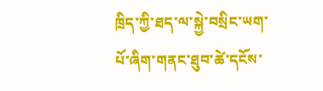ཁྲིད་ཀྱི་ཐད་ལ་སྐྱེ་བསྲིང་ཡག་པོ་ཞིག་གནང་ཐུབ་ཚེ་དངོས་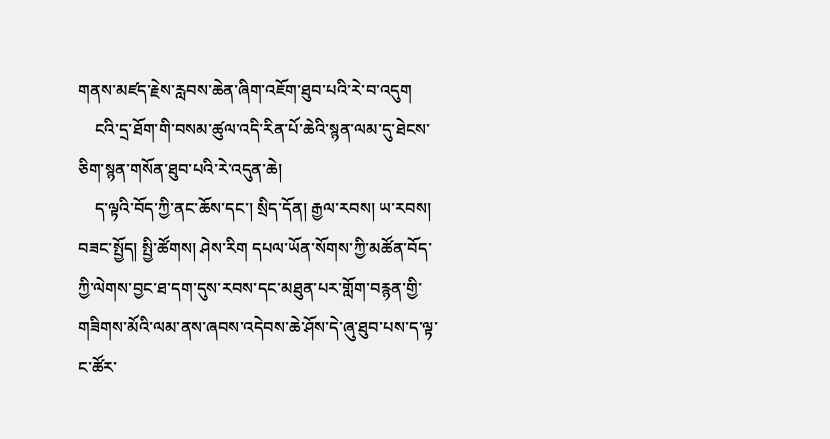གནས་མཛད་རྗེས་རླབས་ཆེན་ཞིག་འཇོག་ཐུབ་པའི་རེ་བ་འདུག
    ངའི་དྲ་ཐོག་གི་བསམ་ཚུལ་འདི་རིན་པོ་ཆེའི་སྙན་ལམ་དུ་ཐེངས་ཅིག་སྙན་གསོན་ཐུབ་པའི་རེ་འདུན་ཆེ།
    ད་ལྟའི་བོད་ཀྱི་ནང་ཆོས་དང་། སྲིད་དོན། རྒྱལ་རབས། ཡ་རབས། བཟང་སྤྱོད། སྤྱི་ཚོགས། ཤེས་རིག དཔལ་ཡོན་སོགས་ཀྱི་མཚོན་བོད་ཀྱི་ལེགས་བྱང་ཐ་དག་དུས་རབས་དང་མཐུན་པར་གློག་བརྙན་གྱི་གཟིགས་མོའི་ལམ་ནས་ཞབས་འདེབས་ཆེ་ཤོས་དེ་ཞུ་ཐུབ་པས་ད་ལྟ་ང་ཚོར་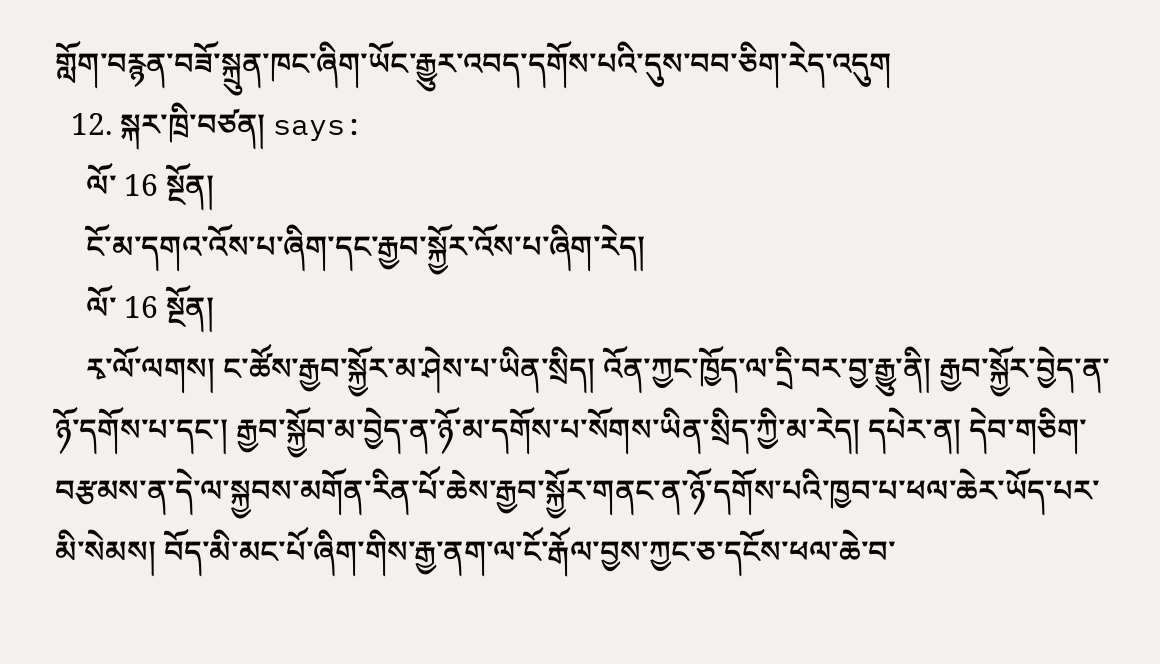གློག་བརྙན་བཟོ་སྐྲུན་ཁང་ཞིག་ཡོང་རྒྱུར་འབད་དགོས་པའི་དུས་བབ་ཅིག་རེད་འདུག
  12. སྐར་ཁྲི་བཙན། says:
    ལོ་ 16 སྔོན།
    ངོ་མ་དགའ་འོས་པ་ཞིག་དང་རྒྱབ་སྐྱོར་འོས་པ་ཞིག་རེད།
    ལོ་ 16 སྔོན།
    རྭ་ལོ་ལགས། ང་ཚོས་རྒྱབ་སྐྱོར་མ་ཤེས་པ་ཡིན་སྲིད། འོན་ཀྱང་ཁྱོད་ལ་དྲི་བར་བྱ་རྒྱུ་ནི། རྒྱབ་སྐྱོར་བྱེད་ན་ཉོ་དགོས་པ་དང་། རྒྱབ་སྐྱོབ་མ་བྱེད་ན་ཉོ་མ་དགོས་པ་སོགས་ཡིན་སྲིད་ཀྱི་མ་རེད། དཔེར་ན། དེབ་གཅིག་བརྩམས་ན་དེ་ལ་སྐྱབས་མགོན་རིན་པོ་ཆེས་རྒྱབ་སྐྱོར་གནང་ན་ཉོ་དགོས་པའི་ཁྱབ་པ་ཕལ་ཆེར་ཡོད་པར་མི་སེམས། བོད་མི་མང་པོ་ཞིག་གིས་རྒྱ་ནག་ལ་ངོ་རྒོལ་བྱས་ཀྱང་ཅ་དངོས་ཕལ་ཆེ་བ་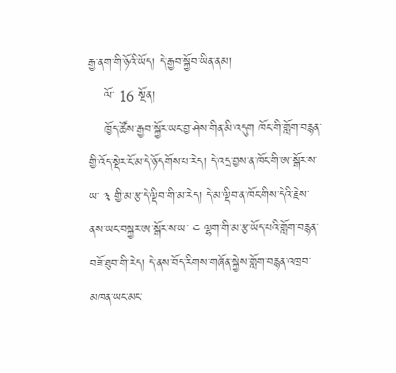རྒྱ་ནག་གི་ཉོའི་ཡོད། དེ་རྒྱབ་སྐྱོབ་ཡིན་ནམ།
    ལོ་ 16 སྔོན།
    ཁྱོད་ཚོས་རྒྱབ་སྐྱོར་ཡང་བྱ་ཤེས་གིན་མི་འདུག ཁོང་གི་གློག་བརྙན་གྱི་འོད་སྡེར་ངོ་མ་དེ་ཉོ་དགོས་པ་རེད། དེ་འདྲ་བྱས་ན་ཁོང་གི་ཨ་སྒོར་ས་ཡ་ ༣ གྱི་མ་རྩ་དེ་ལྡིབ་གི་མ་རེད། དེ་མ་ལྡིབ་ན་ཁོང་གིས་དེའི་རྗེས་ནས་ཡང་བསྐྱར་ཨ་སྒོར་ས་ཡ་ ༤ ལྷག་གི་མ་རྩ་ཡོད་པའི་གློག་བརྙན་བཟོ་ཐུབ་གི་རེད། དེ་ནས་བོད་རིགས་གཞོན་སྐྱེས་གློག་བརྙན་འཁྲབ་མཁན་ཡང་མང་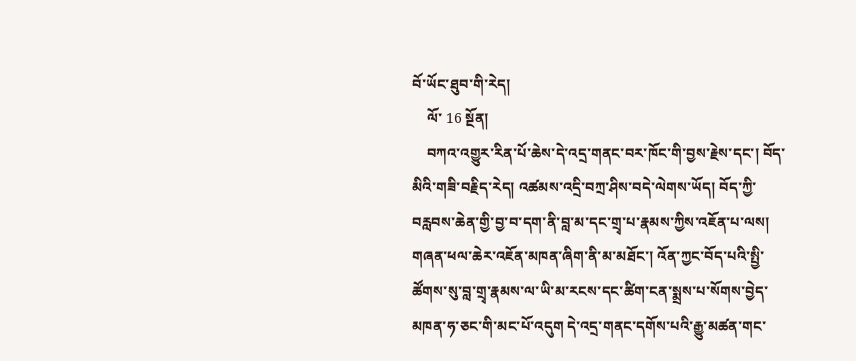བོ་ཡོང་ཐུབ་གི་རེད།
    ལོ་ 16 སྔོན།
    བཀའ་འགྱུར་རིན་པོ་ཆེས་དེ་འདྲ་གནང་བར་ཁོང་གི་བྱས་རྗེས་དང་། བོད་མིའི་གཟི་བརྗིད་རེད། འཚམས་འདྲི་བཀྲ་ཤིས་བདེ་ལེགས་ཡོད། བོད་ཀྱི་བརླབས་ཆེན་གྱི་བྱ་བ་དག་ནི་བླ་མ་དང་གྲྭ་པ་རྣམས་ཀྱིས་འཇོན་པ་ལས། གཞན་ཕལ་ཆེར་འཇོན་མཁན་ཞིག་ནི་མ་མཐོང་། འོན་ཀྱང་བོད་པའི་སྤྱི་ཚོགས་སུ་བླ་གྲྭ་རྣམས་ལ་ཡི་མ་རངས་དང་ཚིག་ངན་སྨྲས་པ་སོགས་བྱེད་མཁན་ཧ་ཅང་གི་མང་པོ་འདུག དེ་འདྲ་གནང་དགོས་པའི་རྒྱུ་མཚན་གང་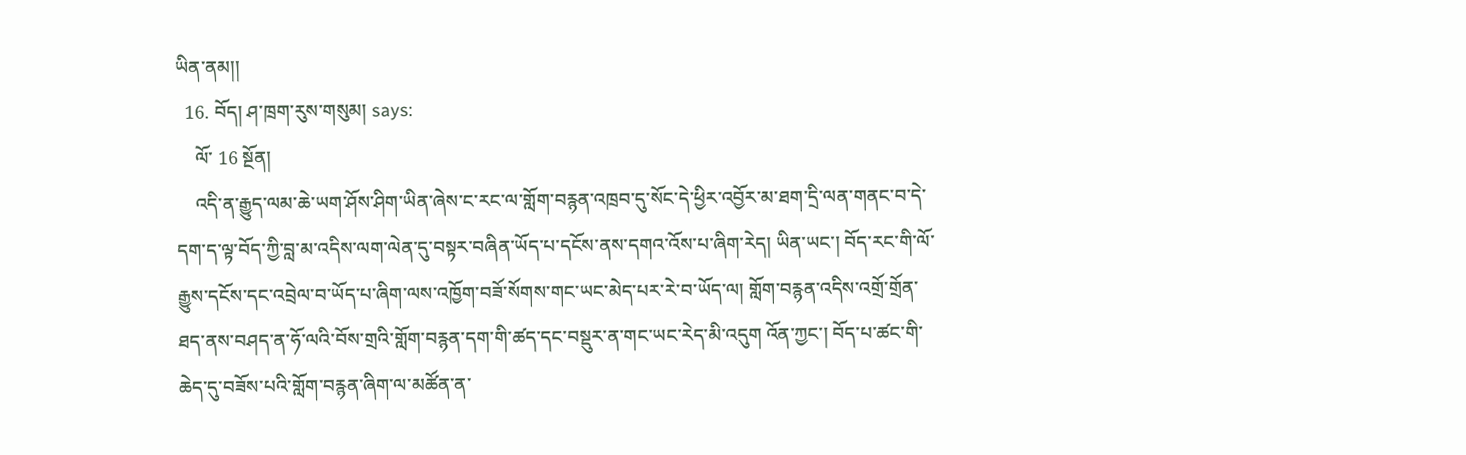ཡིན་ནམ།།
  16. བོད། ཤ་ཁྲག་རུས་གསུམ། says:
    ལོ་ 16 སྔོན།
    འདི་ན་རྒྱུད་ལམ་ཆེ་ཡག་ཤོས་ཤིག་ཡིན་ཞེས་ང་རང་ལ་གློག་བརྙན་འཁྲབ་དུ་སོང་དེ་ཕྱིར་འབྱོར་མ་ཐག་དྲི་ལན་གནང་བ་དེ་དག་ད་ལྟ་བོད་ཀྱི་བླ་མ་འདིས་ལག་ལེན་དུ་བསྟར་བཞིན་ཡོད་པ་དངོས་ནས་དགའ་འོས་པ་ཞིག་རེད། ཡིན་ཡང་། བོད་རང་གི་ལོ་རྒྱུས་དངོས་དང་འབྲེལ་བ་ཡོད་པ་ཞིག་ལས་འཁྱོག་བཟོ་སོགས་གང་ཡང་མེད་པར་རེ་བ་ཡོད་ལ། གློག་བརྙན་འདིས་འགྲོ་གྲོན་ཐད་ནས་བཤད་ན་ཧོ་ལའི་བོས་གྲའི་གློག་བརྙན་དག་གི་ཚད་དང་བསྡུར་ན་གང་ཡང་རེད་མི་འདུག འོན་ཀྱང་། བོད་པ་ཚང་གི་ཆེད་དུ་བཟོས་པའི་གློག་བརྙན་ཞིག་ལ་མཚོན་ན་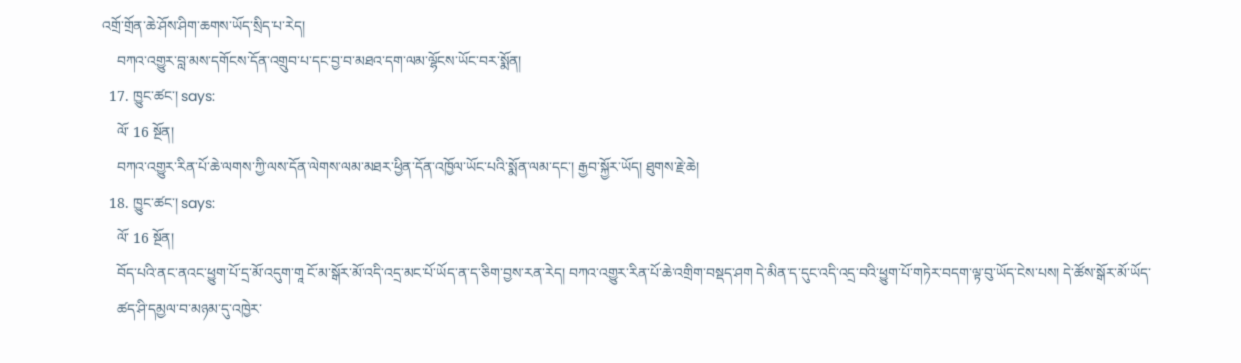འགྲོ་གྲོན་ཆེ་ཤོས་ཤིག་ཆགས་ཡོད་སྲིད་པ་རེད།
    བཀའ་འགྱུར་བླ་མས་དགོངས་དོན་འགྲུབ་པ་དང་བྱ་བ་མཐའ་དག་ལམ་ལྷོངས་ཡོང་བར་སྨོན།
  17. ཁྱུང་ཚང་། says:
    ལོ་ 16 སྔོན།
    བཀའ་འགྱུར་རིན་པོ་ཆེ་ལགས་ཀྱི་ལས་དོན་ལེགས་ལམ་མཐར་ཕྱིན་དོན་འཁྱོལ་ཡོང་པའི་སྨོན་ལམ་དང་། རྒྱབ་སྐྱོར་ཡོད། ཐུགས་རྗེ་ཆེ།
  18. ཁྱུང་ཚང་། says:
    ལོ་ 16 སྔོན།
    བོད་པའི་ནང་ནའང་ཕྱུག་པོ་དྲ་མོ་འདུག་གཱ ངོ་མ་སྒོར་མོ་འདི་འདྲ་མང་པོ་ཡོད་ན་ད་ཅིག་བྱས་རན་རེད། བཀའ་འགྱུར་རིན་པོ་ཆེ་འགྲིག་བསྡད་ཤག དེ་མིན་ད་དུང་འདི་འདྲ་བའི་ཕྱུག་པོ་གཏེར་བདག་ལྟ་བུ་ཡོད་ངེས་པས། དེ་ཚོས་སྒོར་མོ་ཡོད་
    ཚད་ཤི་དམྱལ་བ་མཉམ་དུ་འཁྱེར་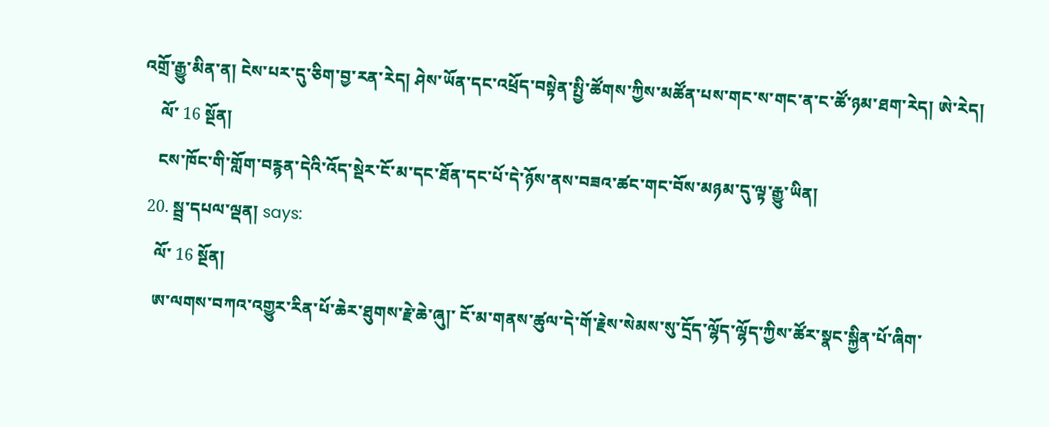འགྲོ་རྒྱུ་མིན་ན། ངེས་པར་དུ་ཅིག་བྱ་རན་རེད། ཤེས་ཡོན་དང་འཕྲོད་བསྟེན་སྤྱི་ཚོགས་ཀྱིས་མཚོན་པས་གང་ས་གང་ན་ང་ཚོ་ཉམ་ཐག་རེད། ཨེ་རེད།
    ལོ་ 16 སྔོན།
    ངས་ཁོང་གི་གློག་བརྙན་དེའི་འོད་སྡེར་ངོ་མ་དང་ཐོན་དང་པོ་དེ་ཉོས་ནས་བཟའ་ཚང་གང་བོས་མཉམ་དུ་ལྟ་རྒྱུ་ཡིན།
  20. སྦྲ་དཔལ་ལྡན། says:
    ལོ་ 16 སྔོན།
    ཨ་ལགས་བཀའ་འགྱུར་རིན་པོ་ཆེར་ཐུགས་རྗེ་ཆེ་ཞུ།་ ངོ་མ་གནས་ཚུལ་དེ་གོ་རྗེས་སེམས་སུ་དྲོད་ལྷོད་ལྷོད་ཀྱིས་ཚོར་སྣང་སྐྱིན་པོ་ཞིག་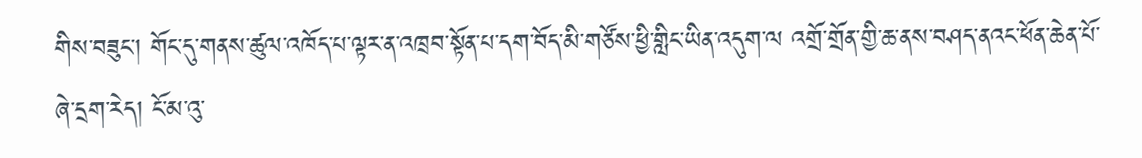གིས་བཟུང་། གོང་དུ་གནས་ཚུལ་འཁོད་པ་ལྟར་ན་འཁྲབ་སྟོན་པ་དག་བོད་མི་གཙོས་ཕྱི་གླིང་ཡིན་འདུག་ལ འགྲོ་གྲོན་གྱི་ཆ་ནས་བཤད་ནའང་ཕོན་ཆེན་པོ་ཞེ་དྲག་རེད། ངོ་མ་འུ་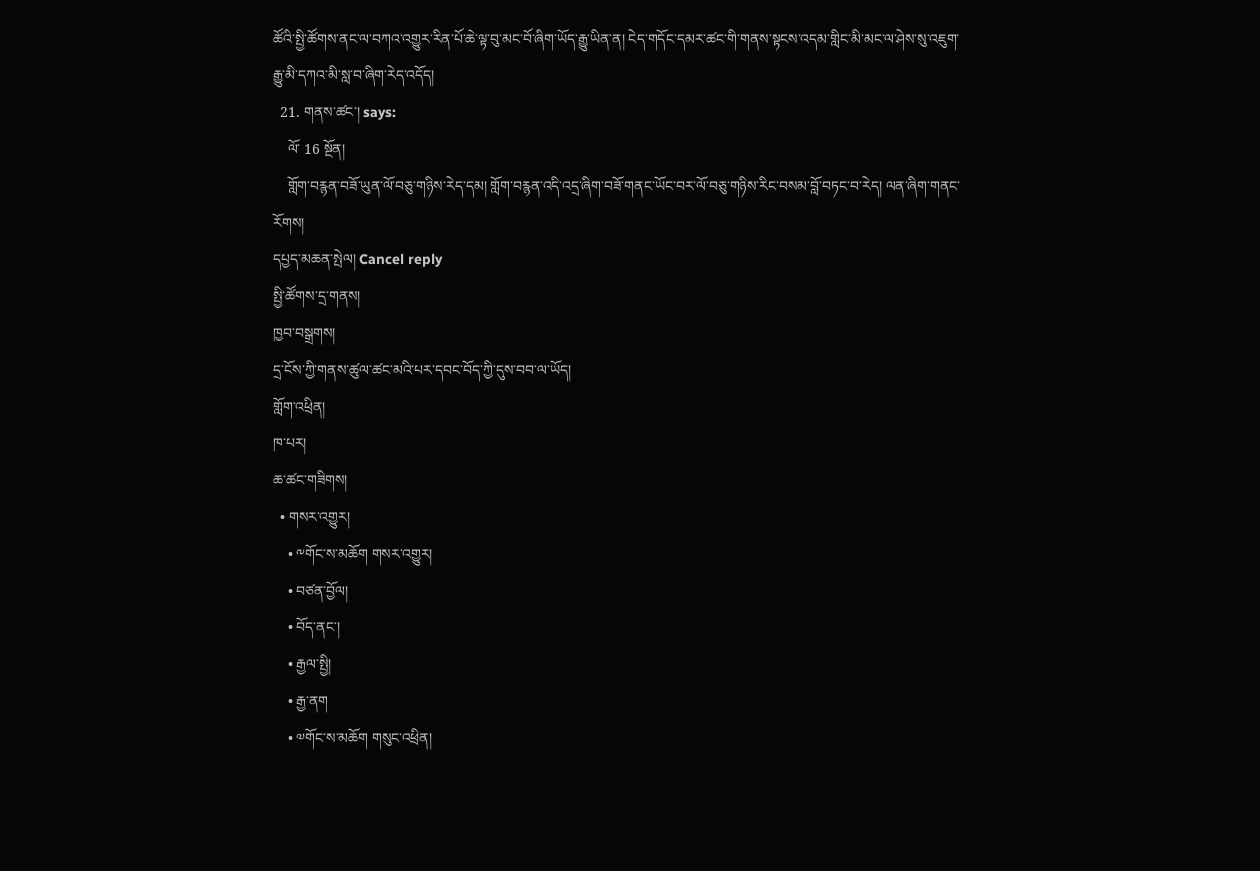ཚོའི་སྤྱི་ཚོགས་ནང་ལ་བཀའ་འགྱུར་རིན་པོ་ཆེ་ལྟ་བུ་མང་བོ་ཞིག་ཡོད་རྒྱུ་ཡིན་ན། ངེད་གདོང་དམར་ཚང་གི་གནས་སྟངས་འདམ་གླིང་མི་མང་ལ་ཤེས་སུ་འཇུག་རྒྱུ་མི་དཀའ་མི་སླ་བ་ཞིག་རེད་འདོད།
  21. གནས་ཚང་། says:
    ལོ་ 16 སྔོན།
    གློག་བརྙན་བཟོ་ཡུན་ལོ་བཅུ་གཉིས་རེད་དམ། གློག་བརྙན་འདི་འདྲ་ཞིག་བཟོ་གནང་ཡོང་བར་ལོ་བཅུ་གཉིས་རིང་བསམ་བློ་བཏང་བ་རེད། ལན་ཞིག་གནང་རོགས།
དཔྱད་མཆན་སྤེལ། Cancel reply
སྤྱི་ཚོགས་དྲ་གནས།
ཁྱབ་བསྒྲགས།
དྲ་ངོས་ཀྱི་གནས་ཚུལ་ཚང་མའི་པར་དབང་བོད་ཀྱི་དུས་བབ་ལ་ཡོད།
གློག་འཕྲིན།
ཁ་པར།
ཆ་ཚང་གཟིགས།
  • གསར་འགྱུར།
    • ༸གོང་ས་མཆོག གསར་འགྱུར།
    • བཙན་བྱོལ།
    • བོད་ནང་།
    • རྒྱལ་སྤྱི།
    • རྒྱ་ནག
    • ༧གོང་ས་མཆོག གསུང་འཕྲིན།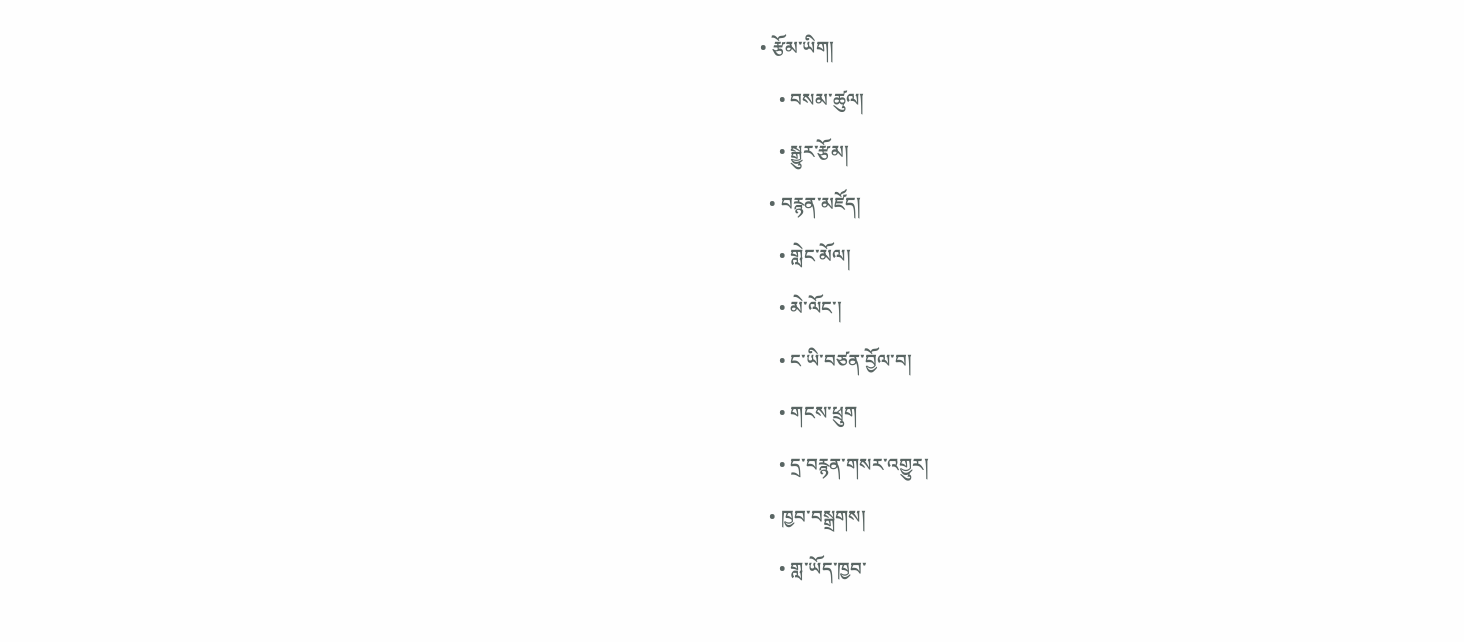• རྩོམ་ཡིག།
    • བསམ་ཚུལ།
    • སྒྱུར་རྩོམ།
  • བརྙན་མཛོད།
    • གླེང་མོལ།
    • མེ་ལོང་།
    • ང་ཡི་བཙན་བྱོལ་བ།
    • གངས་ཕྲུག
    • དྲ་བརྙན་གསར་འགྱུར།
  • ཁྱབ་བསྒྲགས།
    • གླ་ཡོད་ཁྱབ་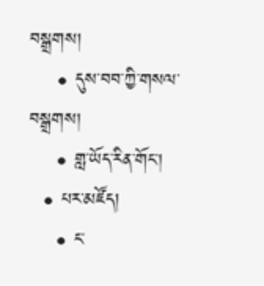བསྒྲགས།
    • དུས་བབ་ཀྱི་གསལ་བསྒྲགས།
    • གླ་ཡོད་རིན་གོང་།
  • པར་མཛོད།
    • ང་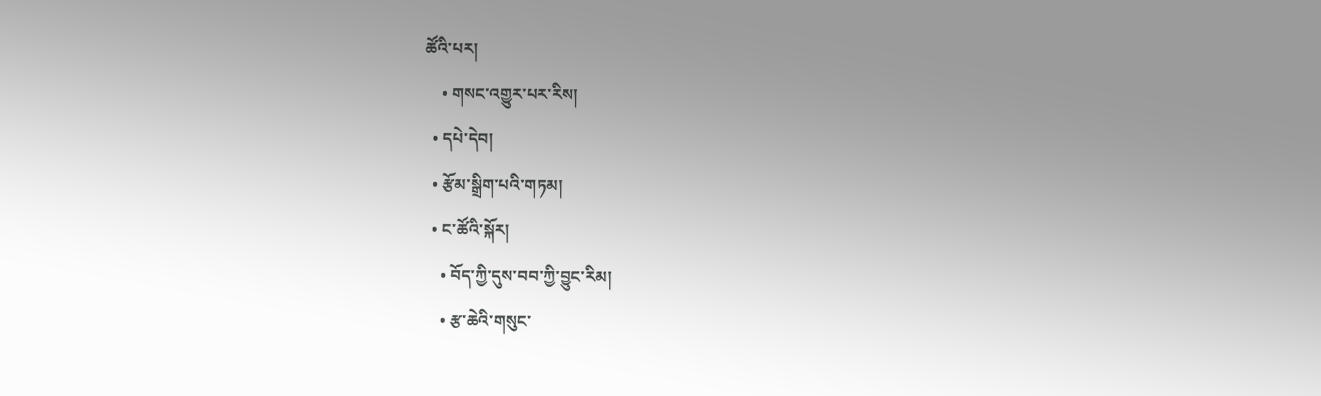ཚོའི་པར།
    • གསང་འགྱུར་པར་རིས།
  • དཔེ་དེབ།
  • རྩོམ་སྒྲིག་པའི་གཏམ།
  • ང་ཚོའི་སྐོར།
    • བོད་ཀྱི་དུས་བབ་ཀྱི་བྱུང་རིམ།
    • རྩ་ཆེའི་གསུང་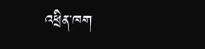འཕྲིན་ཁག